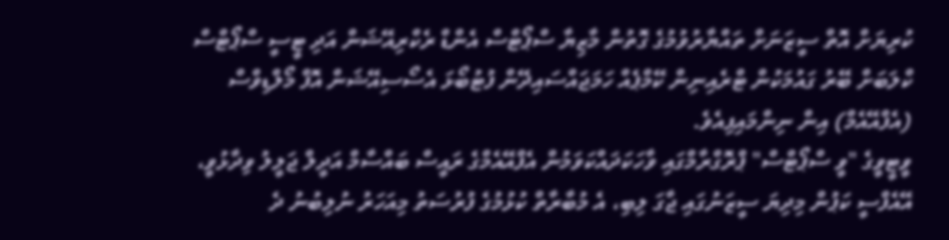ކުރިޔަށް އޮތް ސީޒަނަށް ތައްޔާރުވުމުގެ ގޮތުން މާޒިޔާ ސްޕޯޓްސް އެންޑް ރެކްރިއޭޝަން އަދި ޓީސީ ސްޕޯޓްސް ކްލަބަށް ބޭރު ގައުމަކުން ޓްރެއިނިން ކޭމްޕެއް ހަމަޖައްސައިދޭން ފުޓުބޯޅަ އެސޯސިއޭޝަން އޮފް މޯލްޑިވްސް (އެފްއޭއެމް) އިން ނިންމައިފިއެވެ.
ވީޓީވީގެ "ވީ ސްޕޯޓްސް" ޕްރޮގްރާމްގައި ވާހަކަދައްކަވަމުން އެފްއޭއެމްގެ ރައީސް ބައްސާމް އަދީލް ޖަލީލު ވިދާޅުވީ، އޭއެފްސީ ކަޕުން މިދިޔަ ސީޒަނުގައި ޖާގަ ލިބި، އެ މުބާރާތް ކުޅުމުގެ ފުރުސަތު މިއަހަރު ނުލިބުނު ދެ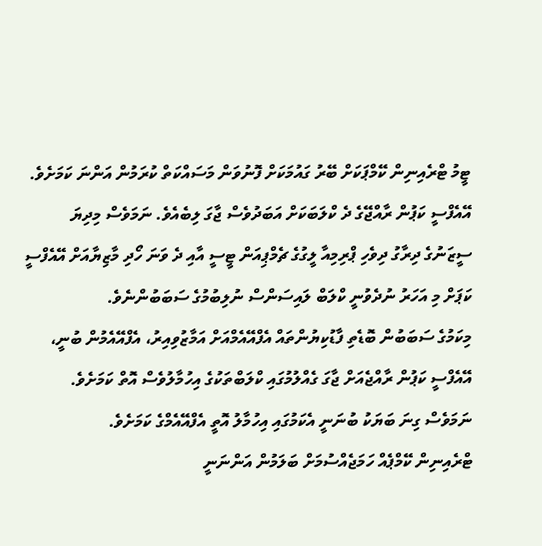ޓީމު ޓްރެއިނިން ކޭމްޕަކަށް ބޭރު ގައުމަކަށް ފޮނުވަން މަސައްކަތް ކުރަމުން އަންނަ ކަމަށެވެ.
އޭއެފްސީ ކަޕުން ރާއްޖޭގެ ދެ ކްލަބަކަށް އަބަދުވެސް ޖާގަ ލިބެއެވެ. ނަމަވެސް މިދިޔަ ސީޒަނުގެ ދިރާގު ދިވެހި ޕްރިމިއާ ލީގުގެ ޗެމްޕިއަން ޓީސީ އާއި ދެ ވަނަ ހޯދި މާޒިޔާއަށް އޭއެފްސީ ކަޕަށް މި އަހަރު ނުދެވުނީ ކްލަބް ލައިސަންސް ނުލިބުމުގެ ސަބަބުންނެވެ.
މިކަމުގެ ސަބަބުން ބޮޑެތި ފާޑުކިޔުންތައް އެފްއޭއެމްއަށް އަމާޒުވިއިރު، އެފްއޭއެމުން ބުނީ، އޭއެފްސީ ކަޕުން ރާއްޖެއަށް ޖާގަ ގެއްލުމުގައި ކްލަބްތަކުގެ އިހުމާލުވެސް އޮތް ކަމަށެވެ. ނަމަވެސް ގިނަ ބަޔަކު ބުނަނީ އެކަމުގައި އިހުމާލު އޮތީ އެފްއޭއެމްގެ ކަމަށެވެ.
ޓްރެއިނިން ކޭމްޕެއް ހަމަޖެއްސުމަށް ބަލަމުން އަންނަނީ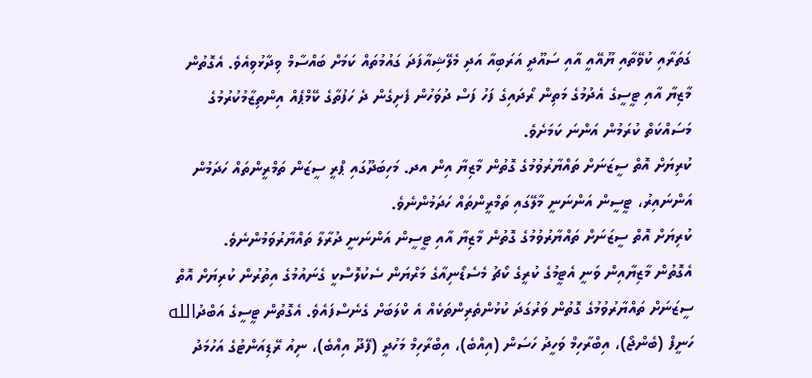ގަތަރާއި ކުވޭތާއި ޔޫއޭއީ އާއި ސައޫދީ އަރަބިއާ އަދި މެލޭޝިއާފަދަ ގައުމުތައް ކަމަށް ބައްސާމް ވިދާޅުވިއެވެ. އެގޮތުން މާޒިޔާ އާއި ޓީސީގެ އެދުމުގެ މަތިން ރޯދައިގެ ފަހު ފަސް ދުވަހުން ފެށިގެން ދެ ހަފުތާގެ ކޭމްޕެއް އިންތިޒާމުކުރުމުގެ މަސައްކަތް ކުރަމުން އަންނަ ކަމަށެވެ.
ކުރިޔަށް އޮތް ސީޒަނަށް ތައްޔާރުވުމުގެ ގޮތުން މާޒިޔާ އިން އދ. މަހިބަދޫގައި ޕްރީ ސީޒަން ތަމްރީންތައް ހަދަމުން އަންނައިރު، ޓީސީން އަންނަނީ މާލޭގައި ތަމްރީންތައް ހަދަމުންނެވެ.
ކުރިޔަށް އޮތް ސީޒަނަށް ތައްޔާރުވުމުގެ ގޮތުން މާޒިޔާ އާއި ޓީސީން އަންނަނީ ދުރާލާ ތައްޔާރުވަމުންނެވެ.
އެގޮތުން މާޒިޔާއިން ވަނީ އެޓީމުގެ ކުރީގެ ކޯޗު މެސެޑޯނިއާގެ މަރްޔަން ސެކުލޮސްކީ ގެނައުމުގެ އިތުރުން ކުރިޔަށް އޮތް ސީޒަނަށް ތައްޔާރުވުމުގެ ގޮތުން ވަރުގަދަ ކުޅުންތެރިންތަކެއް އެ ކްލަބަށް ގެނެސްފައެވެ. އެގޮތުން ޓީސީގެ އަބްދުالله ހަނީފް (ބެންޖޯ)، އިބްރާހިމް ވަހީދު ހަސަން (އިއްބެ)، އިބްރާހިމް މަހުދީ (ފޭދޫ އިއްބެ)، ނިއު ރޭޑިއަންޓުގެ އަހުމަދު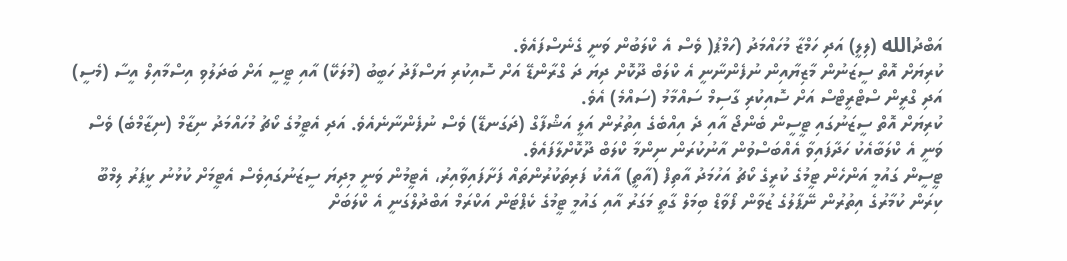އަބްދުالله (ލިލީ) އަދި ހަމްޒާ މުހައްމަދު (ހަމްޕު( ވެސް އެ ކްލަބުން ވަނީ ގެނެސްފައެވެ.
ކުރިޔަށް އޮތް ސީޒަނުން މާޒިޔާއިން ނުފެންނާނީ އެ ކްލަބް ދޫކޮށް ދިޔަ ދަ ގްރާންޑޭ އަށް ސޮއިކުރި ޔަސްފާދު ހަބީބު (މުލަކޭ) އާއި ޓީސީ އަށް ބަދަލުވި އިސްމާއިލް އީސާ (މެސީ) އަދި ގްރީން ސްޓްރީޓްސް އަށް ސޮއިކުރި ގާސިމް ސައްމާމު (ސައްމެ) އެވެ.
ކުރިޔަށް އޮތް ސީޒަނުގައި ޓީސީން ބެންޖޯ އާއި ދެ އިއްބެގެ އިތުރުން އަލީ އަޝްފާގް (ދަގަނޑޭ) ވެސް ނުފެންނާނެއެވެ. އަދި އެޓީމުގެ ކޯޗު މުހައްމަދު ނިޒާމް (ނިޒާމްބެ) ވެސް ވަނީ އެ ކްލަބާއެކު ހަދާފައިވާ އެއްބަސްވުން އާނުކުރަން ނިންމާ ކްލަބް ދޫކޮށްލާފައެވެ.
ޓީސީން ގައުމީ އަންހެން ޓީމުގެ ކުރީގެ ކޯޗު އަހުމަދު އާތިފް (އާތީ) އާއެކު ފަރިތަކުރުންތައް ފަށާފައިވާއިރު، އެޓީމުން ވަނީ މިދިޔަ ސީޒަނުގައިވެސް އެޓީމަށް ކުޅުނު ކީޕަރު ލިމްބޫ ކިރަން ކުމާރުގެ އިތުރުން ނޭޕާލުގެ ޒުވާން ފޯވާޑް ބިމަލް ގާތީ މަގަރު އާއި ގައުމީ ޓީމުގެ ކެޕްޓަން އަކްރަމް އަބްދުލްގަނީ އެ ކްލަބަށް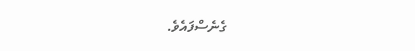ގެނެސްފައެވެ.